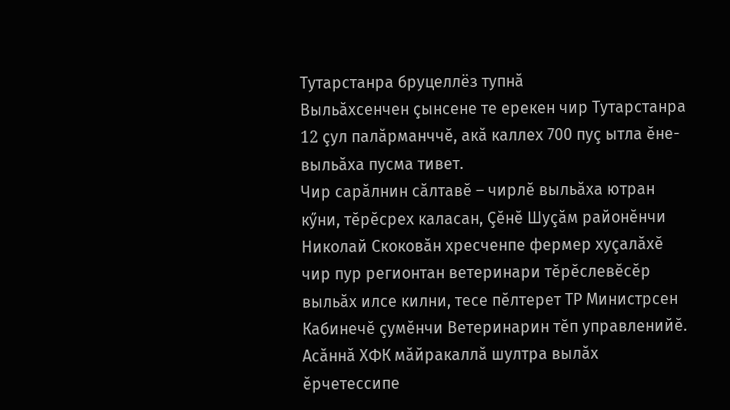Тутарстанра бруцеллёз тупнă
Выльăхсенчен çынсене те ерекен чир Тутарстанра 12 çул палăрманччӗ, акă каллех 700 пуç ытла ӗне-выльăха пусма тивет.
Чир сарăлнин сăлтавӗ – чирлӗ выльăха ютран кӳни, тӗрӗсрех каласан, Çӗнӗ Шуçăм районӗнчи Николай Скоковăн хресченпе фермер хуçалăхӗ чир пур регионтан ветеринари тӗрӗслевӗсӗр выльăх илсе килни, тесе пӗлтерет ТР Министрсен Кабинечӗ çумӗнчи Ветеринарин тӗп управленийӗ.
Асăннă ХФК мăйракаллă шултра вылăх ӗрчетессипе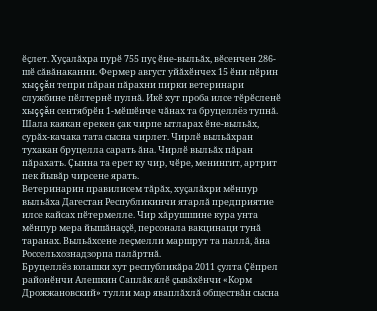ӗçлет. Хуçалăхра пурӗ 755 пуç ӗне-выльăх, вӗсенчен 286-шӗ сăвăнаканни. Фермер август уйăхӗнчех 15 ӗни пӗрин хыççăн тепри пăран пăрахни пирки ветеринари службине пӗлтернӗ пулнă. Икӗ хут проба илсе тӗрӗсленӗ хыççăн сентябрӗн 1-мӗшӗнче чăнах та бруцеллёз тупнă. Шала каякан ерекен çак чирпе ытларах ӗне-выльăх, сурăх-качака тата сысна чирлет. Чирлӗ выльăхран тухакан бруцелла сарать ăна. Чирлӗ выльăх пăран пăрахать. Çынна та ерет ку чир, чӗре, менингит, артрит пек йывăр чирсене ярать.
Ветеринарин правилисем тăрăх, хуçалăхри мӗнпур выльăха Дагестан Республикинчи ятарлă предприятие илсе кайсах пӗтермелле. Чир хăрушшине кура унта мӗнпур мера йышăнаççӗ, персонала вакцинаци тунă таранах. Выльăхсене леçмелли маршрут та паллă, ăна Россельхознадзорпа палăртнă.
Бруцеллёз юлашки хут республикăра 2011 çулта Çӗпрел районӗнчи Алешкин Саплăк ялӗ çывăхӗнчи «Корм Дрожжановский» тулли мар яваплăхлă обществăн сысна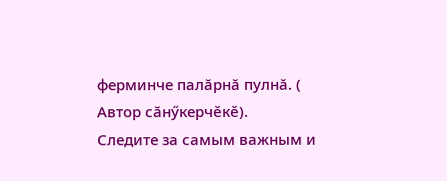ферминче палăрнă пулнă. ( Автор сăнӳкерчӗкӗ).
Следите за самым важным и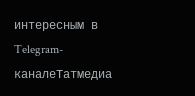интересным в Telegram-каналеТатмедиа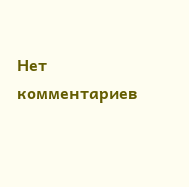Нет комментариев